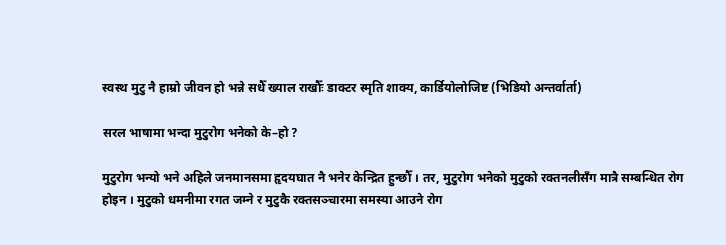स्वस्थ मुटु नै हाम्रो जीवन हो भन्ने सधैँ ख्याल राखौँः डाक्टर स्मृति शाक्य, कार्डियोलोजिष्ट (भिडियो अन्तर्वार्ता)

सरल भाषामा भन्दा मुटुरोग भनेको के–हो ?

मुटुरोग भन्यो भने अहिले जनमानसमा हृदयघात नै भनेर केन्द्रित हुन्छौँ । तर, मुटुरोग भनेको मुटुको रक्तनलीसँग मात्रै सम्बन्धित रोग होइन । मुटुको धमनीमा रगत जम्ने र मुटुकै रक्तसञ्चारमा समस्या आउने रोग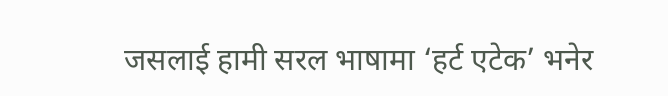जसलाई हामी सरल भाषामा ‘हर्ट एटेक’ भनेर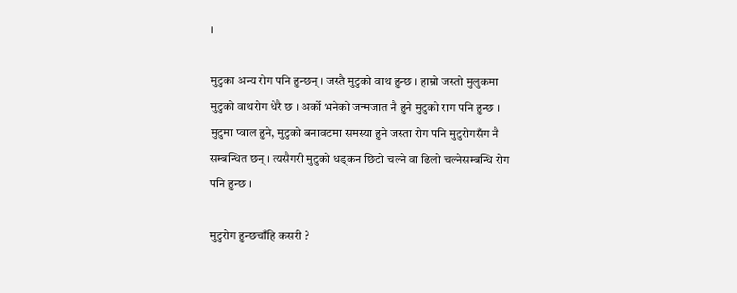।

मुटुका अन्य रोग पनि हुन्छन् । जस्तै मुटुको वाथ हुन्छ । हाम्रो जस्तो मुलुकमा मुटुको वाथरोग धेरै छ । अर्को भनेको जन्मजात नै हुने मुटुको राग पनि हुन्छ । मुटुमा प्वाल हुने, मुटुको बनावटमा समस्या हुने जस्ता रोग पनि मुटुरोगसँग नै सम्बन्धित छन् । त्यसैगरी मुटुको धड्कन छिटो चल्ने वा ढिलो चल्नेसम्बन्धि रोग पनि हुन्छ ।

मुटुरोग हुन्छचाँहि कसरी ?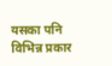यसका पनि विभिन्न प्रकार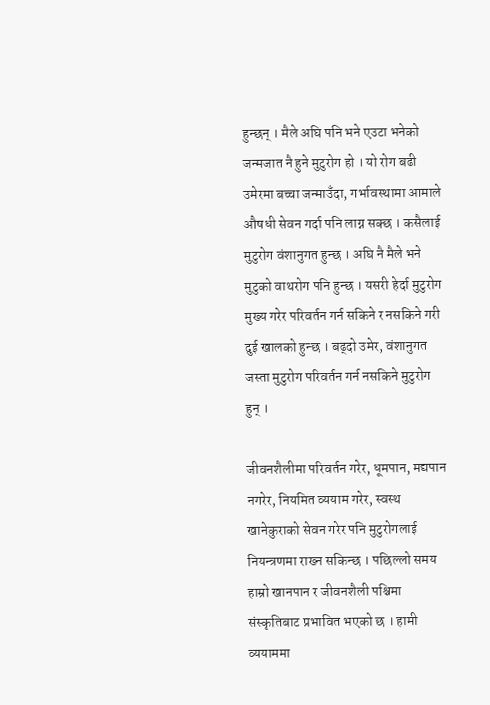हुन्छन् । मैले अघि पनि भने एउटा भनेको जन्मजात नै हुने मुटुरोग हो । यो रोग बढी उमेरमा बच्चा जन्माउँदा, गर्भावस्थामा आमाले औषधी सेवन गर्दा पनि लाग्न सक्छ । कसैलाई मुटुरोग वंशानुगत हुन्छ । अघि नै मैले भने मुटुको वाथरोग पनि हुन्छ । यसरी हेर्दा मुटुरोग मुख्य गरेर परिवर्तन गर्न सकिने र नसकिने गरी दुई खालको हुन्छ । बढ्दो उमेर, वंशानुगत जस्ता मुटुरोग परिवर्तन गर्न नसकिने मुटुरोग हुन् ।

जीवनशैलीमा परिवर्तन गरेर, धूमपान, मद्यपान नगरेर, नियमित व्ययाम गरेर, स्वस्थ खानेकुराको सेवन गरेर पनि मुटुरोगलाई नियन्त्रणमा राख्न सकिन्छ । पछिल्लो समय हाम्रो खानपान र जीवनशैली पश्चिमा संस्कृतिबाट प्रभावित भएको छ । हामी व्ययाममा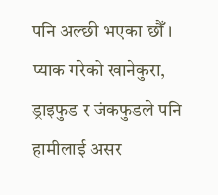पनि अल्छी भएका छौँ । प्याक गरेको खानेकुरा, ड्राइफुड र जंकफुडले पनि हामीलाई असर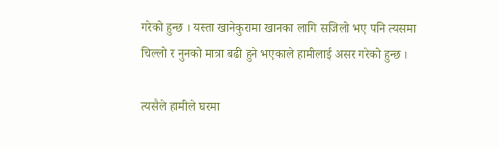गरेको हुन्छ । यस्ता खानेकुरामा खानका लागि सजिलो भए पनि त्यसमा चिल्लो र नुनको मात्रा बढी हुने भएकाले हामीलाई असर गरेको हुन्छ ।

त्यसैले हामीले घरमा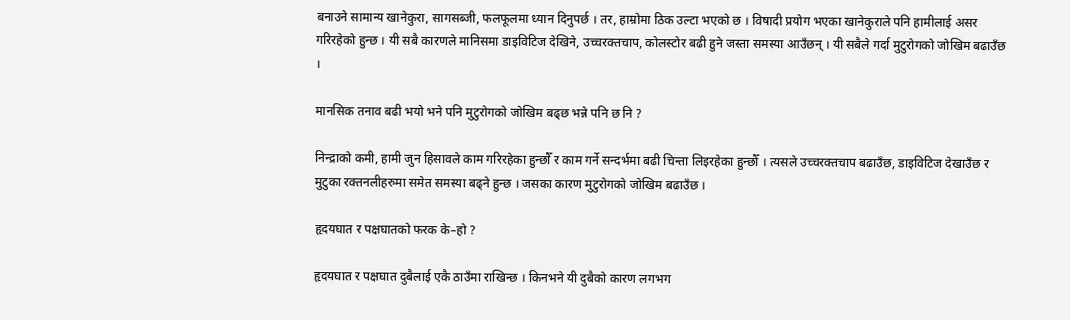बनाउने सामान्य खानेकुरा, सागसब्जी, फलफूलमा ध्यान दिनुपर्छ । तर, हाम्रोमा ठिक उल्टा भएको छ । विषादी प्रयोग भएका खानेकुराले पनि हामीलाई असर गरिरहेको हुन्छ । यी सबै कारणले मानिसमा डाइविटिज देखिने, उच्चरक्तचाप, कोलस्टोर बढी हुने जस्ता समस्या आउँछन् । यी सबैले गर्दा मुटुरोगको जोखिम बढाउँछ ।

मानसिक तनाव बढी भयो भने पनि मुटुरोगको जोखिम बढ्छ भन्ने पनि छ नि ?

निन्द्राको कमी, हामी जुन हिसावले काम गरिरहेका हुन्छौँ र काम गर्ने सन्दर्भमा बढी चिन्ता लिइरहेका हुन्छौँ । त्यसले उच्चरक्तचाप बढाउँछ, डाइविटिज देखाउँछ र मुटुका रक्तनलीहरुमा समेत समस्या बढ्ने हुन्छ । जसका कारण मुटुरोगको जोखिम बढाउँछ ।

हृदयघात र पक्षघातको फरक के–हो ?

हृदयघात र पक्षघात दुबैलाई एकै ठाउँमा राखिन्छ । किनभने यी दुबैको कारण लगभग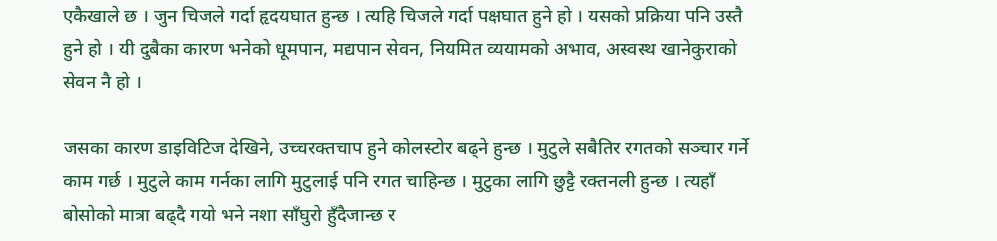एकैखाले छ । जुन चिजले गर्दा हृदयघात हुन्छ । त्यहि चिजले गर्दा पक्षघात हुने हो । यसको प्रक्रिया पनि उस्तै हुने हो । यी दुबैका कारण भनेको धूमपान, मद्यपान सेवन, नियमित व्ययामको अभाव, अस्वस्थ खानेकुराको सेवन नै हो ।

जसका कारण डाइविटिज देखिने, उच्चरक्तचाप हुने कोलस्टोर बढ्ने हुन्छ । मुटुले सबैतिर रगतको सञ्चार गर्ने काम गर्छ । मुटुले काम गर्नका लागि मुटुलाई पनि रगत चाहिन्छ । मुटुका लागि छुट्टै रक्तनली हुन्छ । त्यहाँ बोसोको मात्रा बढ्दै गयो भने नशा साँघुरो हुँदैजान्छ र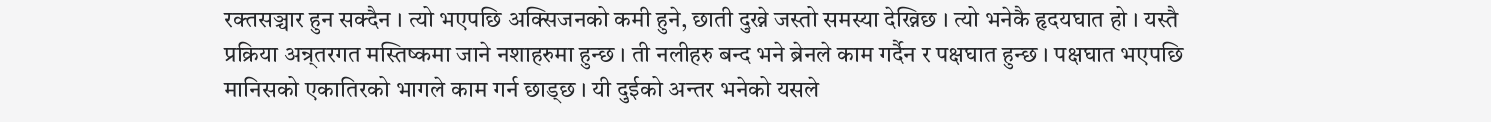रक्तसञ्चार हुन सक्दैन । त्यो भएपछि अक्सिजनको कमी हुने, छाती दुख्ने जस्तो समस्या देख्निछ । त्यो भनेकै हृदयघात हो । यस्तै प्रक्रिया अन्र्तरगत मस्तिष्कमा जाने नशाहरुमा हुन्छ । ती नलीहरु बन्द भने ब्रेनले काम गर्दैन र पक्षघात हुन्छ । पक्षघात भएपछि मानिसको एकातिरको भागले काम गर्न छाड्छ । यी दुईको अन्तर भनेको यसले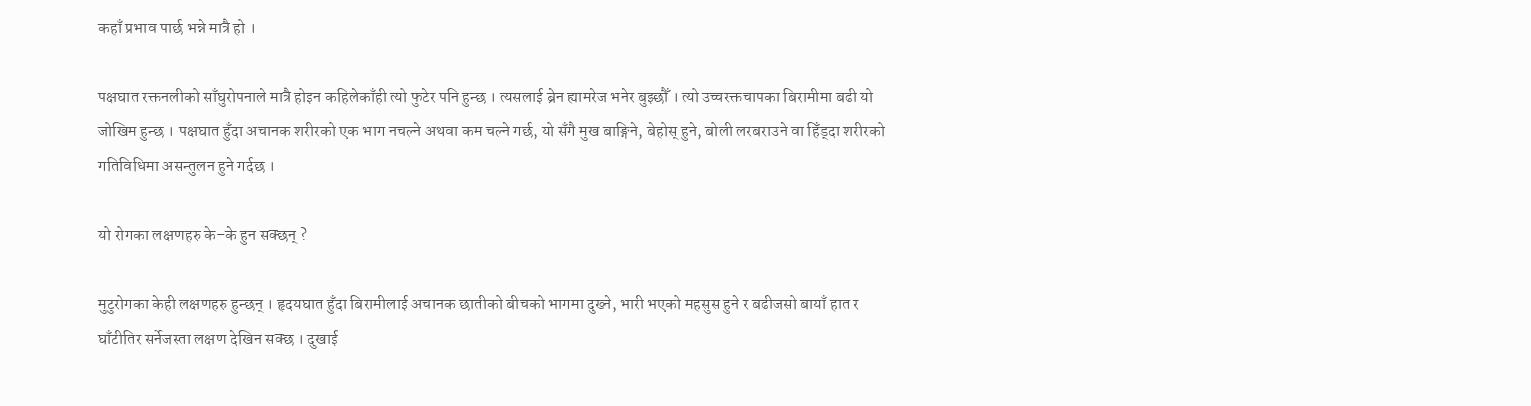कहाँ प्रभाव पार्छ भन्ने मात्रै हो ।

पक्षघात रक्तनलीको साँघुरोपनाले मात्रै होइन कहिलेकाँही त्यो फुटेर पनि हुन्छ । त्यसलाई ब्रेन ह्यामरेज भनेर बुझ्छौँ । त्यो उच्चरक्तचापका बिरामीमा बढी यो जोखिम हुन्छ । पक्षघात हुँदा अचानक शरीरको एक भाग नचल्ने अथवा कम चल्ने गर्छ, यो सँगै मुख बाङ्गिने, बेहोस् हुने, बोली लरबराउने वा हिँड्दा शरीरको गतिविधिमा असन्तुलन हुने गर्दछ ।

यो रोगका लक्षणहरु के–के हुन सक्छन् ?

मुटुरोगका केही लक्षणहरु हुन्छन् । हृदयघात हुँदा बिरामीलाई अचानक छातीको बीचको भागमा दुख्ने, भारी भएको महसुस हुने र बढीजसो बायाँ हात र घाँटीतिर सर्नेजस्ता लक्षण देखिन सक्छ । दुखाई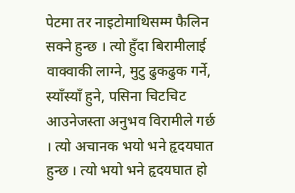पेटमा तर नाइटोमाथिसम्म फैलिन सक्ने हुन्छ । त्यो हुँदा बिरामीलाई वाक्वाकी लाग्ने, मुटु ढुकढुक गर्ने, स्याँस्याँ हुने, पसिना चिटचिट आउनेजस्ता अनुभव विरामीले गर्छ । त्यो अचानक भयो भने हृदयघात हुन्छ । त्यो भयो भने हृदयघात हो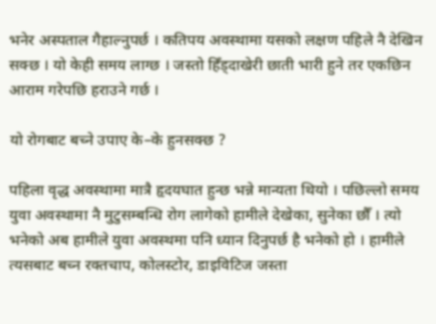भनेर अस्पताल गैहाल्नुपर्छ । कतिपय अवस्थामा यसको लक्षण पहिले नै देखिन सक्छ । यो केही समय लाग्छ । जस्तो हिँड्दाखेरी छाती भारी हुने तर एकछिन आराम गरेपछि हराउने गर्छ ।

यो रोगबाट बच्ने उपाए के–के हुनसक्छ ?

पहिला वृद्ध अवस्थामा मात्रै हृदयघात हुन्छ भन्ने मान्यता थियो । पछिल्लो समय युवा अवस्थामा नै मुटुसम्बन्धि रोग लागेको हामीले देखेका, सुनेका छौँ । त्यो भनेको अब हामीले युवा अवस्थमा पनि ध्यान दिनुपर्छ है भनेको हो । हामीले त्यसबाट बच्न रक्तचाप, कोलस्टोर, डाइविटिज जस्ता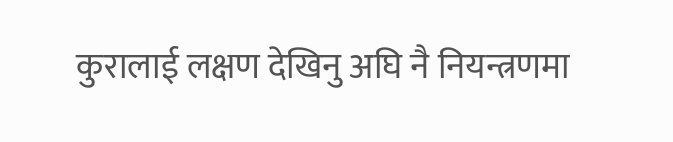कुरालाई लक्षण देखिनु अघि नै नियन्त्रणमा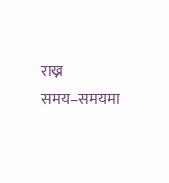राख्न समय–समयमा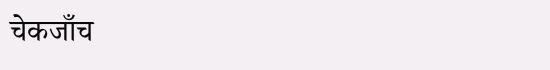चेकजाँच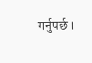गर्नुपर्छ ।